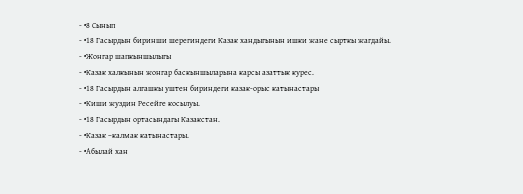- •8 Сынып
- •18 Гасырдын биринши шерегиндеги Казак хандыгынын ишки жане сырткы жагдайы.
- •Жонгар шапкыншылыгы
- •Казак халкынын жонгар баскыншыларына карсы азаттык курес.
- •18 Гасырдын алгашкы уштен бириндеги казак-орыс катынастары
- •Киши жуздин Ресейге косылуы.
- •18 Гасырдын ортасындагы Казакстан.
- •Казак –калмак катынастары.
- •Абылай хан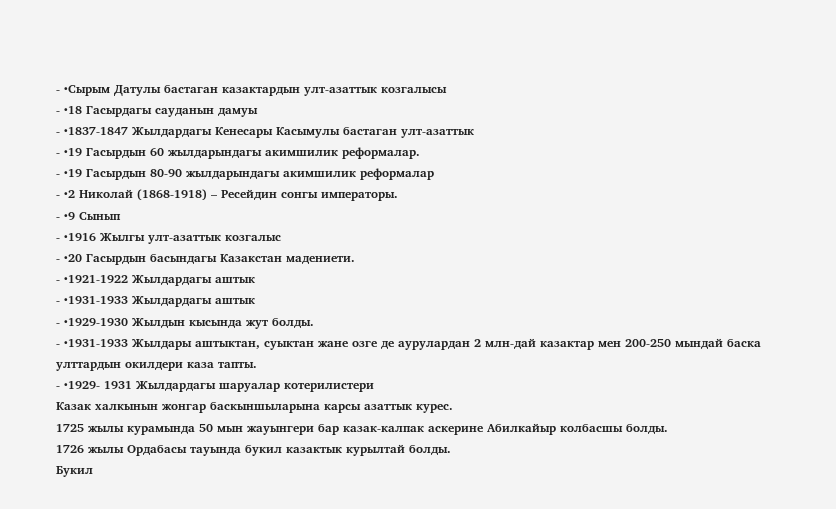- •Сырым Датулы бастаган казактардын улт-азаттык козгалысы
- •18 Гасырдагы сауданын дамуы
- •1837-1847 Жылдардагы Кенесары Касымулы бастаган улт-азаттык
- •19 Гасырдын 60 жылдарындагы акимшилик реформалар.
- •19 Гасырдын 80-90 жылдарындагы акимшилик реформалар
- •2 Николай (1868-1918) – Ресейдин сонгы императоры.
- •9 Сынып
- •1916 Жылгы улт-азаттык козгалыс
- •20 Гасырдын басындагы Казакстан мадениети.
- •1921-1922 Жылдардагы аштык
- •1931-1933 Жылдардагы аштык
- •1929-1930 Жылдын кысында жут болды.
- •1931-1933 Жылдары аштыктан, суыктан жане озге де аурулардан 2 млн-дай казактар мен 200-250 мындай баска улттардын окилдери каза тапты.
- •1929- 1931 Жылдардагы шаруалар котерилистери
Казак халкынын жонгар баскыншыларына карсы азаттык курес.
1725 жылы курамында 50 мын жауынгери бар казак-калпак аскерине Абилкайыр колбасшы болды.
1726 жылы Ордабасы тауында букил казактык курылтай болды.
Букил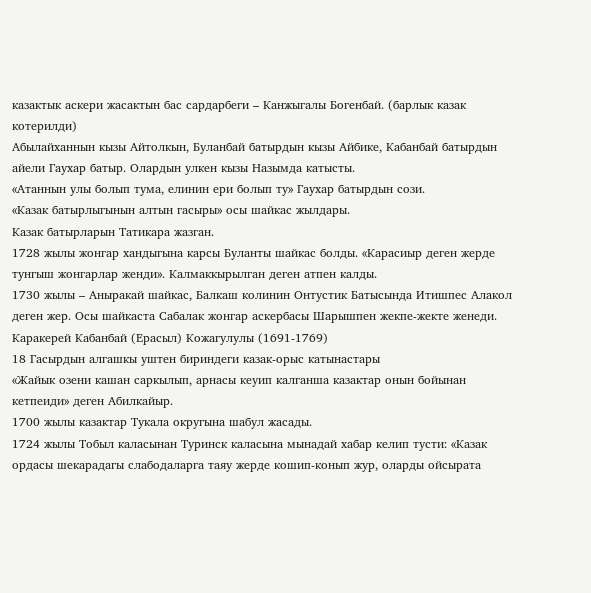казактык аскери жасактын бас сардарбеги – Канжыгалы Богенбай. (барлык казак котерилди)
Абылайханнын кызы Айтолкын, Буланбай батырдын кызы Айбике, Кабанбай батырдын айели Гаухар батыр. Олардын улкен кызы Назымда катысты.
«Атаннын улы болып тума, елинин ери болып ту» Гаухар батырдын сози.
«Казак батырлыгынын алтын гасыры» осы шайкас жылдары.
Казак батырларын Татикара жазган.
1728 жылы жонгар хандыгына карсы Буланты шайкас болды. «Карасиыр деген жерде тунгыш жонгарлар женди». Калмаккырылган деген атпен калды.
1730 жылы – Аныракай шайкас, Балкаш колинин Онтустик Батысында Итишпес Алакол деген жер. Осы шайкаста Сабалак жонгар аскербасы Шарышпен жекпе-жекте женеди.
Каракерей Кабанбай (Ерасыл) Кожагулулы (1691-1769)
18 Гасырдын алгашкы уштен бириндеги казак-орыс катынастары
«Жайык озени кашан саркылып, арнасы кеуип калганша казактар онын бойынан кетпеиди» деген Абилкайыр.
1700 жылы казактар Тукала округына шабул жасады.
1724 жылы Тобыл каласынан Туринск каласына мынадай хабар келип тусти: «Казак ордасы шекарадагы слабодаларга таяу жерде кошип-конып жур, оларды ойсырата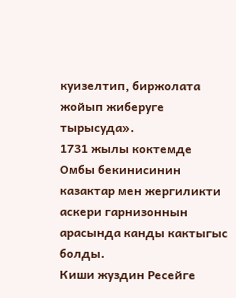куизелтип, биржолата жойып жиберуге тырысуда».
1731 жылы коктемде Омбы бекинисинин казактар мен жергиликти аскери гарнизоннын арасында канды кактыгыс болды.
Киши жуздин Ресейге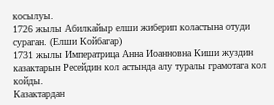косылуы.
1726 жылы Абилкайыр елши жиберип коластына отуди сураган. (Елши Койбагар)
1731 жылы Императрица Анна Иоанновна Киши жуздин казактарын Ресейдин кол астында алу туралы грамотага кол койды.
Казактардан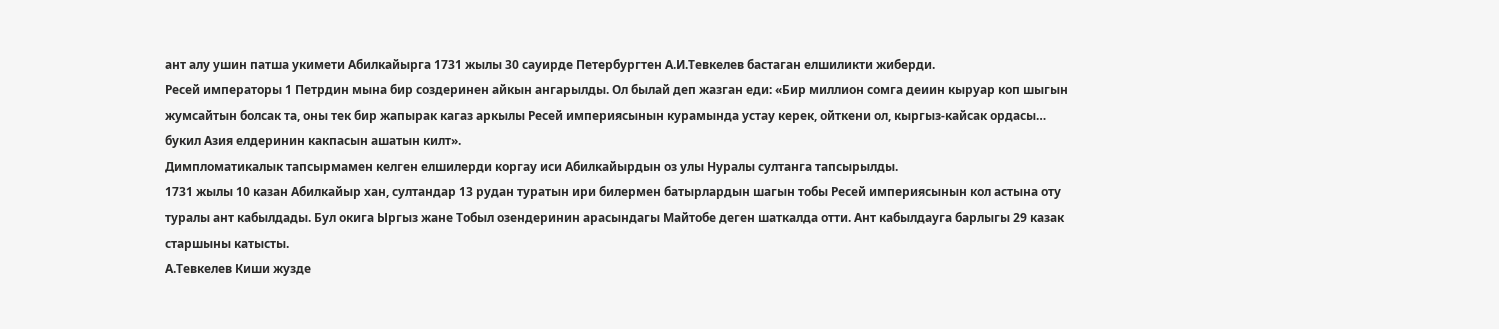ант алу ушин патша укимети Абилкайырга 1731 жылы 30 сауирде Петербургтен А.И.Тевкелев бастаган елшиликти жиберди.
Ресей императоры 1 Петрдин мына бир создеринен айкын ангарылды. Ол былай деп жазган еди: «Бир миллион сомга деиин кыруар коп шыгын жумсайтын болсак та, оны тек бир жапырак кагаз аркылы Ресей империясынын курамында устау керек, ойткени ол, кыргыз-кайсак ордасы… букил Азия елдеринин какпасын ашатын килт».
Димпломатикалык тапсырмамен келген елшилерди коргау иси Абилкайырдын оз улы Нуралы султанга тапсырылды.
1731 жылы 10 казан Абилкайыр хан, султандар 13 рудан туратын ири билермен батырлардын шагын тобы Ресей империясынын кол астына оту туралы ант кабылдады. Бул окига Ыргыз жане Тобыл озендеринин арасындагы Майтобе деген шаткалда отти. Ант кабылдауга барлыгы 29 казак старшыны катысты.
А.Тевкелев Киши жузде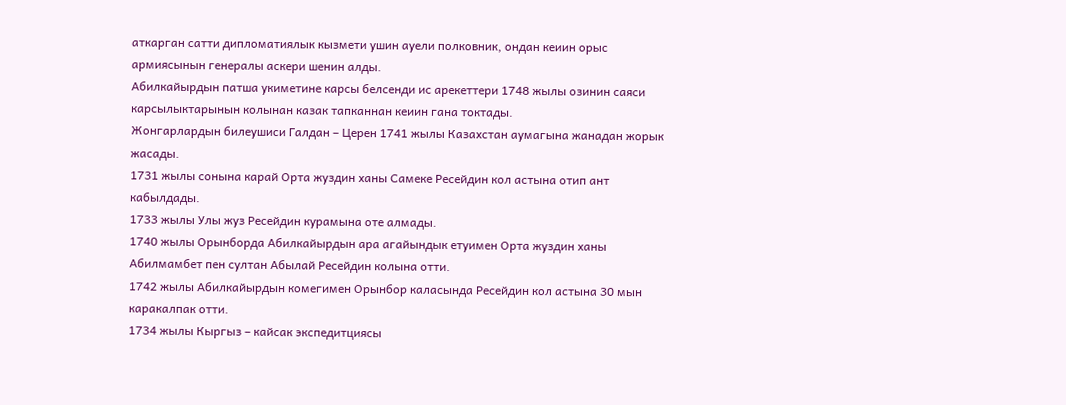аткарган сатти дипломатиялык кызмети ушин ауели полковник, ондан кеиин орыс армиясынын генералы аскери шенин алды.
Абилкайырдын патша укиметине карсы белсенди ис арекеттери 1748 жылы озинин саяси карсылыктарынын колынан казак тапканнан кеиин гана токтады.
Жонгарлардын билеушиси Галдан – Церен 1741 жылы Казахстан аумагына жанадан жорык жасады.
1731 жылы сонына карай Орта жуздин ханы Самеке Ресейдин кол астына отип ант кабылдады.
1733 жылы Улы жуз Ресейдин курамына оте алмады.
1740 жылы Орынборда Абилкайырдын ара агайындык етуимен Орта жуздин ханы Абилмамбет пен султан Абылай Ресейдин колына отти.
1742 жылы Абилкайырдын комегимен Орынбор каласында Ресейдин кол астына 30 мын каракалпак отти.
1734 жылы Кыргыз – кайсак экспедитциясы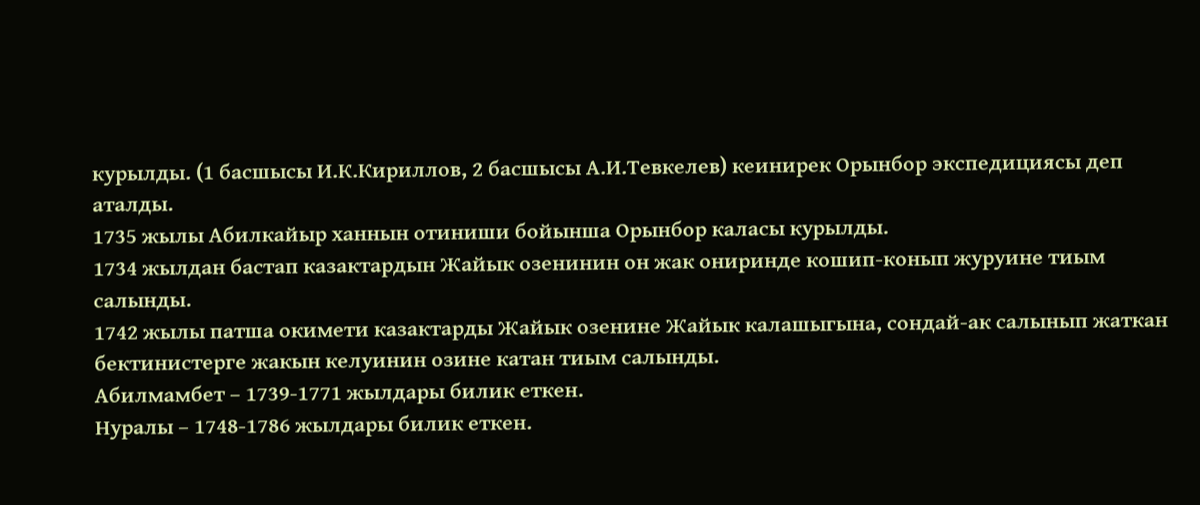курылды. (1 басшысы И.К.Кириллов, 2 басшысы А.И.Тевкелев) кеинирек Орынбор экспедициясы деп аталды.
1735 жылы Абилкайыр ханнын отиниши бойынша Орынбор каласы курылды.
1734 жылдан бастап казактардын Жайык озенинин он жак ониринде кошип-конып журуине тиым салынды.
1742 жылы патша окимети казактарды Жайык озенине Жайык калашыгына, сондай-ак салынып жаткан бектинистерге жакын келуинин озине катан тиым салынды.
Абилмамбет – 1739-1771 жылдары билик еткен.
Нуралы – 1748-1786 жылдары билик еткен.